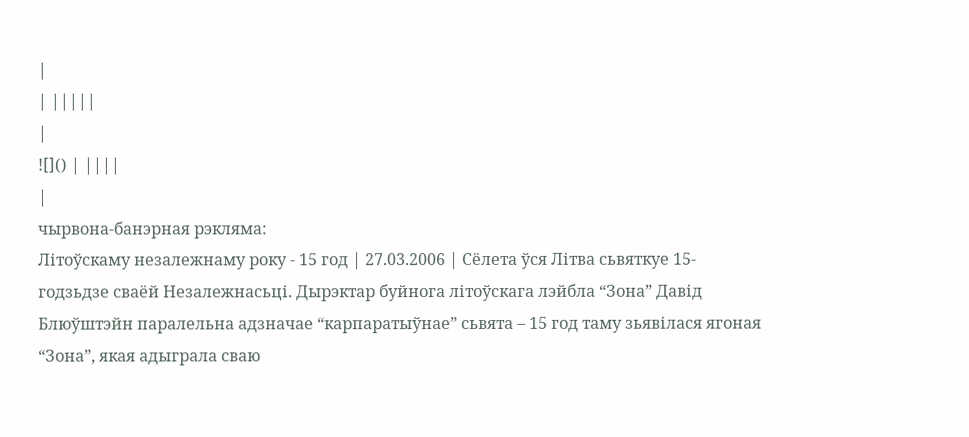|
| |||||
|
![]() | ||||
|
чырвона-банэрная рэкляма:
Літоўскаму незалежнаму року - 15 год | 27.03.2006 | Сёлета ўся Літва сьвяткуе 15-годзьдзе сваёй Незалежнасьці. Дырэктар буйнога літоўскага лэйбла “Зона” Давід Блюўштэйн паралельна адзначае “карпаратыўнае” сьвята – 15 год таму зьявілася ягоная “Зона”, якая адыграла сваю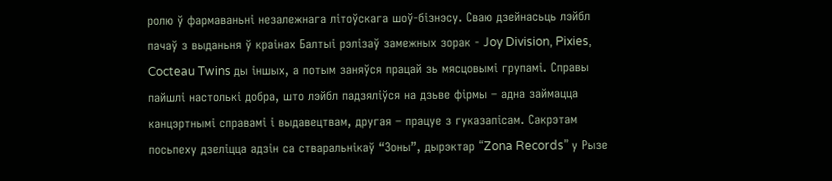ролю ў фармаваньні незалежнага літоўскага шоў-бізнэсу. Сваю дзейнасьць лэйбл пачаў з выданьня ў краінах Балтыі рэлізаў замежных зорак - Joy Division, Pixies, Cocteau Twins ды іншых, а потым заняўся працай зь мясцовымі групамі. Справы пайшлі настолькі добра, што лэйбл падзяліўся на дзьве фірмы – адна займацца канцэртнымі справамі і выдавецтвам, другая – працуе з гуказапісам. Сакрэтам посьпеху дзеліцца адзін са стваральнікаў “Зоны”, дырэктар “Zona Records” у Рызе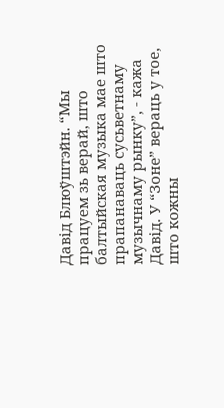Давід Блюўштэйн. “Мы працуем зь верай, што балтыйская музыка мае што прапанаваць сусьветнаму музычнаму рынку”, - кажа Давід. У “Зоне” вераць у тое, што кожны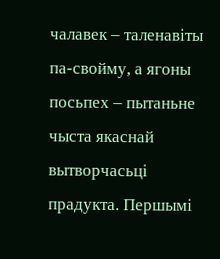чалавек – таленавіты па-свойму, а ягоны посьпех – пытаньне чыста якаснай вытворчасьці прадукта. Першымі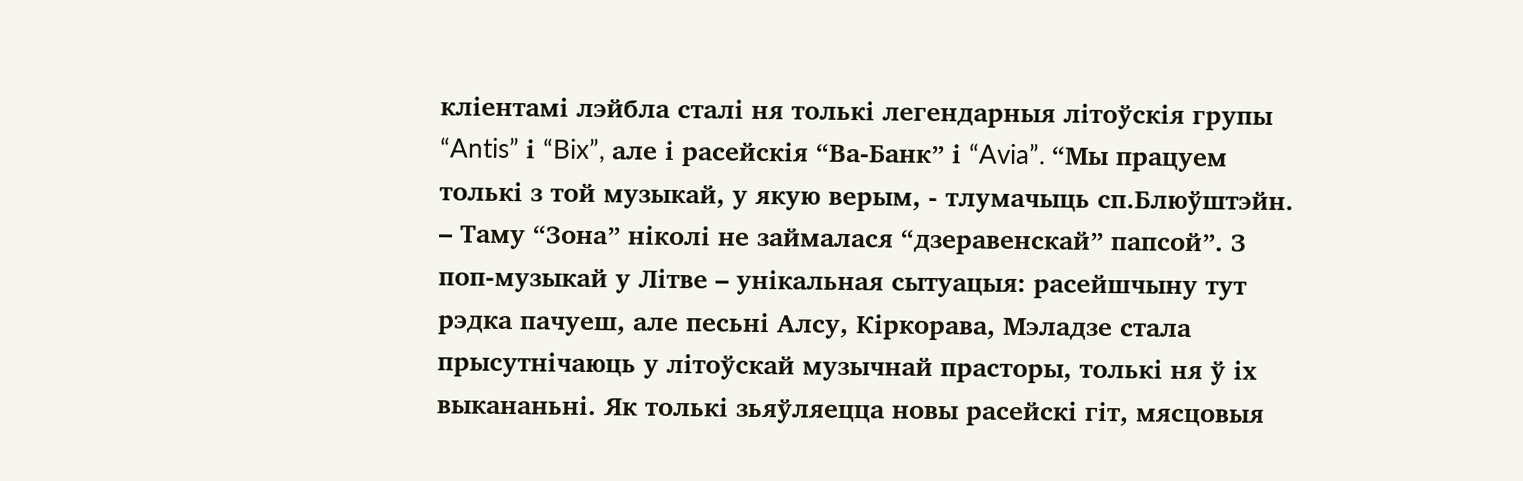кліентамі лэйбла сталі ня толькі легендарныя літоўскія групы “Antis” і “Bix”, але і расейскія “Ва-Банк” і “Avia”. “Мы працуем толькі з той музыкай, у якую верым, - тлумачыць сп.Блюўштэйн. – Таму “Зона” ніколі не займалася “дзеравенскай” папсой”. З поп-музыкай у Літве – унікальная сытуацыя: расейшчыну тут рэдка пачуеш, але песьні Алсу, Кіркорава, Мэладзе стала прысутнічаюць у літоўскай музычнай прасторы, толькі ня ў іх выкананьні. Як толькі зьяўляецца новы расейскі гіт, мясцовыя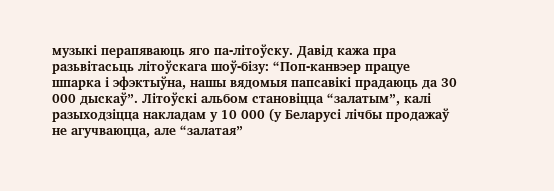музыкі перапяваюць яго па-літоўску. Давід кажа пра разьвітасьць літоўскага шоў-бізу: “Поп-канвэер працуе шпарка і эфэктыўна, нашы вядомыя папсавікі прадаюць да 30 000 дыскаў”. Літоўскі альбом становіцца “залатым”, калі разыходзіцца накладам у 10 000 (у Беларусі лічбы продажаў не агучваюцца, але “залатая”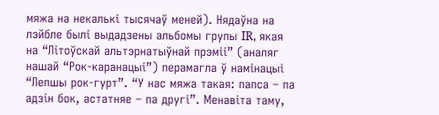мяжа на некалькі тысячаў меней). Нядаўна на лэйбле былі выдадзены альбомы групы IR, якая на “Літоўскай альтэрнатыўнай прэміі” (аналяг нашай “Рок-каранацыі”) перамагла ў намінацыі “Лепшы рок-гурт”. “У нас мяжа такая: папса – па адзін бок, астатняе – па другі”. Менавіта таму,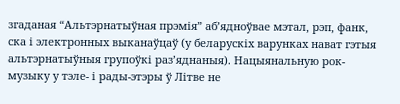згаданая “Альтэрнатыўная прэмія” аб’ядноўвае мэтал, рэп, фанк, ска і электронных выканаўцаў (у беларускіх варунках нават гэтыя альтэрнатыўныя групоўкі раз’яднаныя). Нацыянальную рок-музыку у тэле- і рады-этэры ў Літве не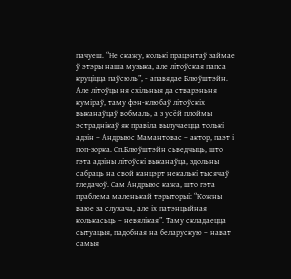пачуеш. “Не скажу, колькі працэнтаў займае ў этэры наша музыка, але літоўская папса круціцца паўсюль”, - апавядае Блюўштэйн. Але літоўцы ня схільныя да стварэньня куміраў, таму фэн-клюбаў літоўскіх выканаўцаў вобмаль, а з усёй плоймы эстраднікаў як правіла вылучаецца толькі адзін – Андрыюс Мамантовас – актор, паэт і поп-зорка. Сп.Блюўштэйн сьведчыць, што гэта адзіны літоўскі выканаўца, здольны сабраць на свой канцэрт некалькі тысячаў гледачоў. Сам Андрыюс кажа, што гэта праблема маленькай тэрыторыі: “Кожны ваюе за слухача, але іх патэнцыйная колькасьць – невялікая”. Таму складаецца сытуацыя, падобная на беларускую – нават самыя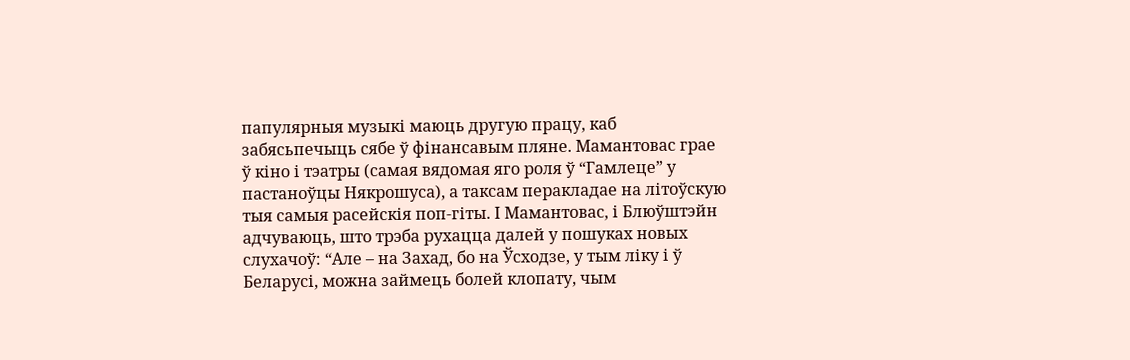папулярныя музыкі маюць другую працу, каб забясьпечыць сябе ў фінансавым пляне. Мамантовас грае ў кіно і тэатры (самая вядомая яго роля ў “Гамлеце” у пастаноўцы Някрошуса), а таксам перакладае на літоўскую тыя самыя расейскія поп-гіты. І Мамантовас, і Блюўштэйн адчуваюць, што трэба рухацца далей у пошуках новых слухачоў: “Але – на Захад, бо на Ўсходзе, у тым ліку і ў Беларусі, можна займець болей клопату, чым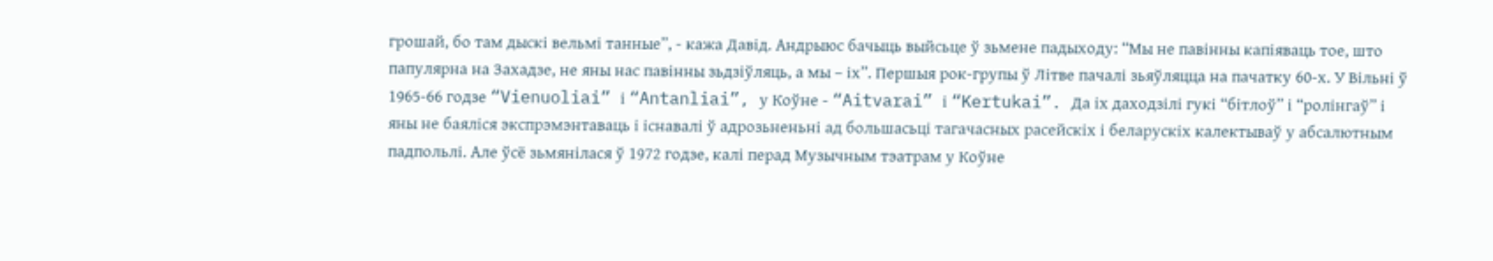грошай, бо там дыскі вельмі танные”, - кажа Давід. Андрыюс бачыць выйсьце ў зьмене падыходу: “Мы не павінны капіяваць тое, што папулярна на Захадзе, не яны нас павінны зьдзіўляць, а мы – іх”. Першыя рок-групы ў Літве пачалі зьяўляцца на пачатку 60-х. У Вільні ў 1965-66 годзе “Vienuoliai” і “Antanliai”, у Коўне - “Aitvarai” і “Kertukai”. Да іх даходзілі гукі “бітлоў” і “ролінгаў” і яны не баяліся экспрэмэнтаваць і існавалі ў адрозьненьні ад большасьці тагачасных расейскіх і беларускіх калектываў у абсалютным падпольлі. Але ўсё зьмянілася ў 1972 годзе, калі перад Музычным тэатрам у Коўне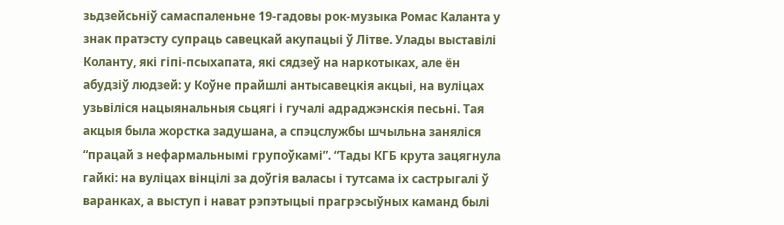зьдзейсьніў самаспаленьне 19-гадовы рок-музыка Ромас Каланта у знак пратэсту супраць савецкай акупацыі ў Літве. Улады выставілі Коланту, які гіпі-псыхапата, які сядзеў на наркотыках, але ён абудзіў людзей: у Коўне прайшлі антысавецкія акцыі, на вуліцах узьвіліся нацыянальныя сьцягі і гучалі адраджэнскія песьні. Тая акцыя была жорстка задушана, а спэцслужбы шчыльна заняліся “працай з нефармальнымі групоўкамі”. “Тады КГБ крута зацягнула гайкі: на вуліцах вінцілі за доўгія валасы і тутсама іх састрыгалі ў варанках, а выступ і нават рэпэтыцыі прагрэсыўных каманд былі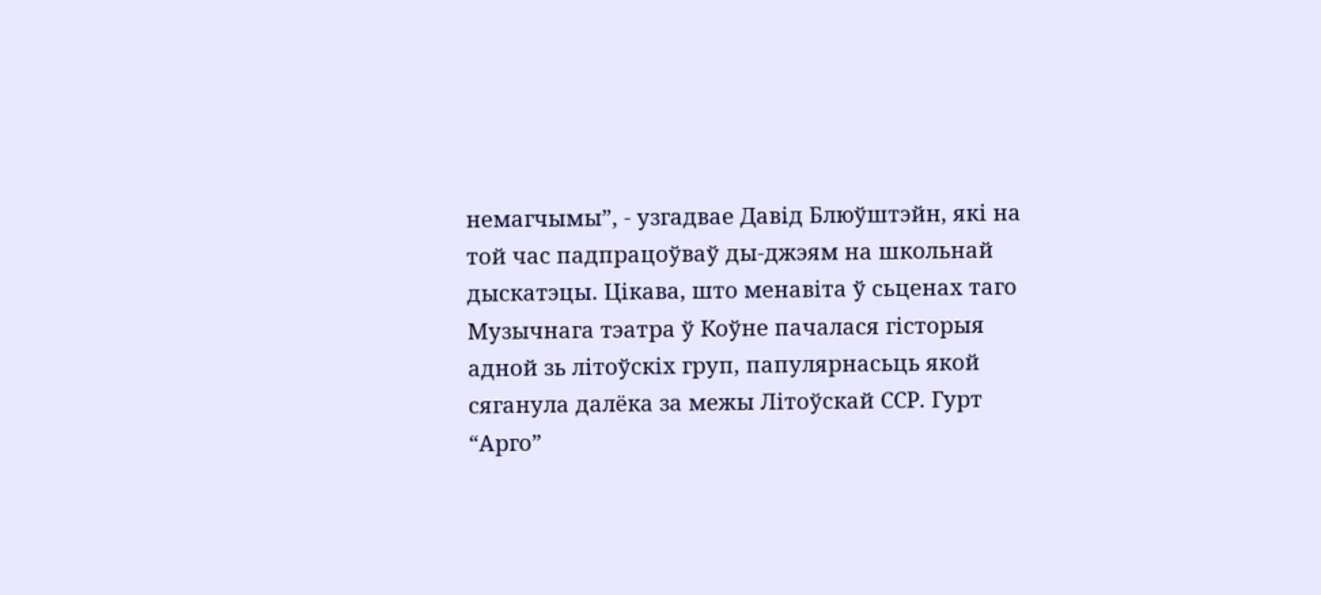немагчымы”, - узгадвае Давід Блюўштэйн, які на той час падпрацоўваў ды-джэям на школьнай дыскатэцы. Цікава, што менавіта ў сьценах таго Музычнага тэатра ў Коўне пачалася гісторыя адной зь літоўскіх груп, папулярнасьць якой сяганула далёка за межы Літоўскай ССР. Гурт “Арго”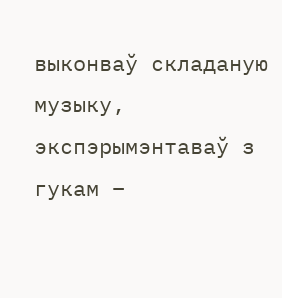выконваў складаную музыку, экспэрымэнтаваў з гукам –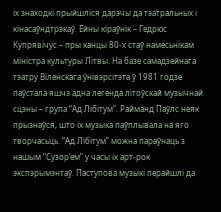іх знаходкі прыйшліся дарэчы да тэатральных і кінасаўндтрэкаў. Ейны кіраўнік – Гедрюс Купрявічус – пры канцы 80-х стаў намесьнікам міністра культуры Літвы. На базе самадзейнага тэатру Віленскага ўнівэрсітэта ў 1981 годзе паўстала яшчэ адна легенда літоўскай музычнай сцэны – група “Ад Лібітум”. Райманд Паўлс неяк прызнаўся, што іх музыка паўплывала на яго творчасьць. “Ад Лібітум” можна параўнаць з нашым “Сузор’ем” у часы іх арт-рок экспэрымэнтаў. Паступова музыкі перайшлі да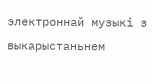электроннай музыкі з выкарыстаньнем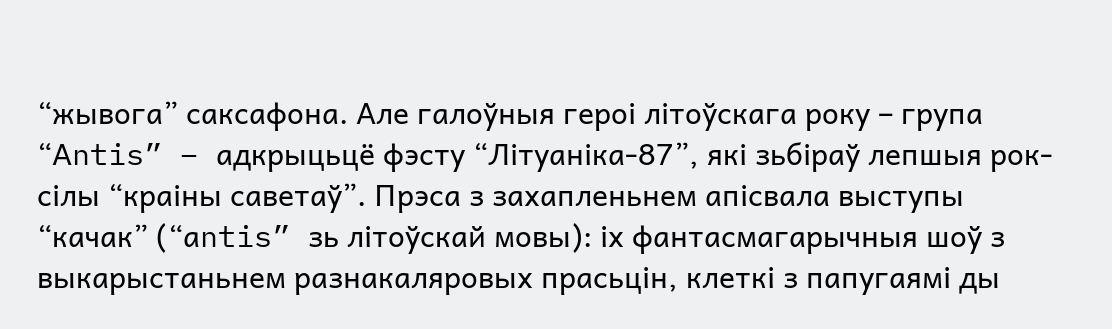“жывога” саксафона. Але галоўныя героі літоўскага року – група “Аntis” – адкрыцьцё фэсту “Літуаніка-87”, які зьбіраў лепшыя рок-сілы “краіны саветаў”. Прэса з захапленьнем апісвала выступы “качак” (“аntis” зь літоўскай мовы): іх фантасмагарычныя шоў з выкарыстаньнем разнакаляровых прасьцін, клеткі з папугаямі ды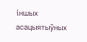іншых асацыятыўных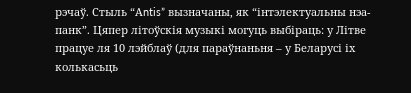рэчаў. Стыль “Аntis” вызначаны, як “інтэлектуальны нэа-панк”. Цяпер літоўскія музыкі могуць выбіраць: у Літве працуе ля 10 лэйблаў (для параўнаньня – у Беларусі іх колькасьць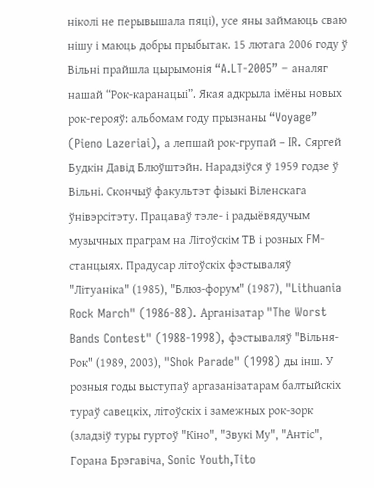ніколі не перывышала пяці), усе яны займаюць сваю нішу і маюць добры прыбытак. 15 лютага 2006 году ў Вільні прайшла цырымонія “A.LT-2005” – аналяг нашай “Рок-каранацыі”. Якая адкрыла імёны новых рок-герояў: альбомам году прызнаны “Voyage” (Pieno Lazeriai), а лепшай рок-групай – IR. Сяргей Будкін Давід Блюўштэйн. Нарадзіўся ў 1959 годзе ў Вільні. Скончыў факультэт фізыкі Віленскага ўнівэрсітэту. Працаваў тэле- і радыёвядучым музычных праграм на Літоўскім ТВ і розных FM-cтанцыях. Прадусар літоўскіх фэстываляў "Літуаніка" (1985), "Блюз-форум" (1987), "Lithuania Rock March" (1986-88). Арганізатар "The Worst Bands Contest" (1988-1998), фэстываляў "Вільня-Рок" (1989, 2003), "Shok Parade" (1998) ды інш. У розныя годы выступаў аргазанізатарам балтыйскіх тураў савецкіх, літоўскіх і замежных рок-зорк (зладзіў туры гуртоў "Кіно", "Звукі Му", "Антіс", Горана Брэгавіча, Sonic Youth,Tito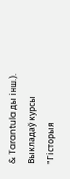& Tarantula ды інш.). Выкладаў курсы "Гісторыя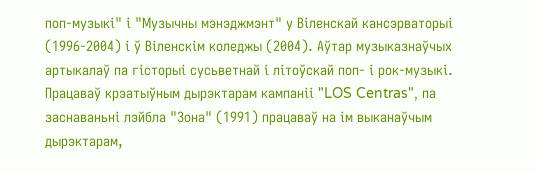поп-музыкі" і "Музычны мэнэджмэнт" у Віленскай кансэрваторыі (1996-2004) і ў Віленскім коледжы (2004). Аўтар музыказнаўчых артыкалаў па гісторыі сусьветнай і літоўскай поп- і рок-музыкі. Працаваў крэатыўным дырэктарам кампаніі "LOS Centras", па заснаваньні лэйбла "Зона" (1991) працаваў на ім выканаўчым дырэктарам,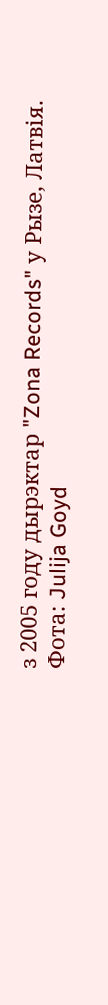з 2005 году дырэктар "Zona Records" у Рызе, Латвія. Фота: Julija Goyd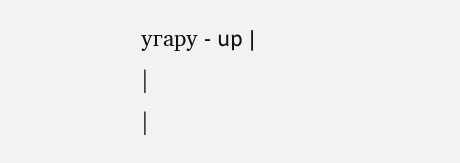угару - up |
|
|